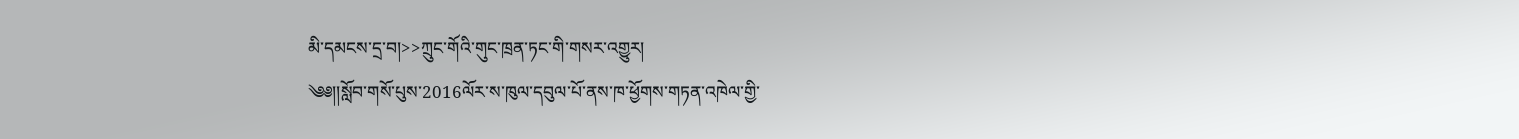མི་དམངས་དྲ་བ།>>ཀྲུང་གོའི་གུང་ཁྲན་ཏང་གི་གསར་འགྱུར།
༄༅།།སློབ་གསོ་པུས་2016ལོར་ས་ཁུལ་དབུལ་པོ་ནས་ཁ་ཕྱོགས་གཏན་འཁེལ་གྱི་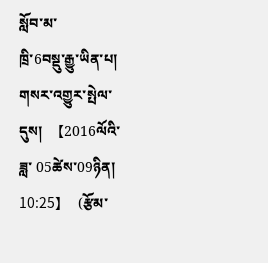སློབ་མ་
ཁྲི་6བསྡུ་རྒྱུ་ཡིན་པ།
གསར་འགྱུར་སྤེལ་དུས།  【2016ལོའི་ཟླ་ 05ཚེས་09ཉིན། 10:25】   (རྩོམ་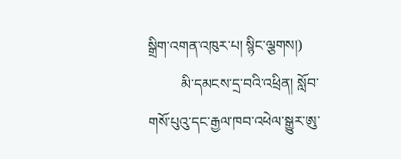སྒྲིག་འགན་འཁུར་པ། སྙིང་ལྕགས།)
         མི་དམངས་དྲ་བའི་འཕྲིན། སློབ་གསོ་པུའུ་དང་རྒྱལ་ཁབ་འཕེལ་སྒྱུར་ཨུ་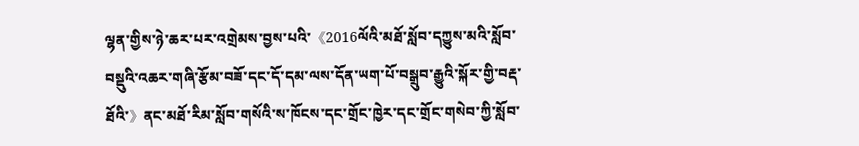ལྷན་གྱིས་ཉེ་ཆར་པར་འགྲེམས་བྱས་པའི་《2016ལོའི་མཐོ་སློབ་དཀྱུས་མའི་སློབ་བསྡུའི་འཆར་གཞི་རྩོམ་བཟོ་དང་དོ་དམ་ལས་དོན་ཡག་པོ་བསྒྲུབ་རྒྱུའི་སྐོར་གྱི་བརྡ་ཐོའི་》ནང་མཐོ་རིམ་སློབ་གསོའི་ས་ཁོངས་དང་གྲོང་ཁྱེར་དང་གྲོང་གསེབ་ཀྱི་སློབ་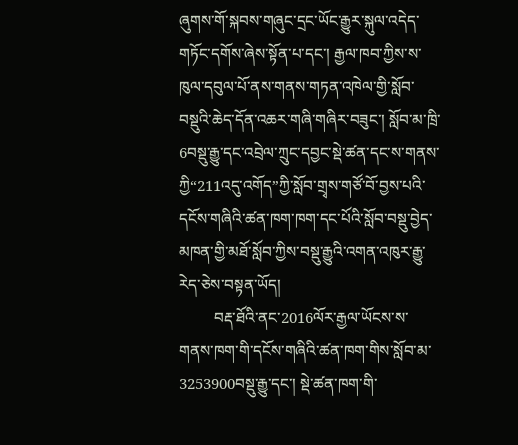ཞུགས་གོ་སྐབས་གཞུང་དྲང་ཡོང་རྒྱུར་སྐུལ་འདེད་གཏོང་དགོས་ཞེས་སྟོན་པ་དང་། རྒྱལ་ཁབ་ཀྱིས་ས་ཁུལ་དབུལ་པོ་ནས་གནས་གཏན་འཁེལ་གྱི་སློབ་བསྡུའི་ཆེད་དོན་འཆར་གཞི་གཞིར་བཟུང་། སློབ་མ་ཁྲི་6བསྡུ་རྒྱུ་དང་འབྲེལ་ཀྲུང་དབྱང་སྡེ་ཚན་དང་ས་གནས་ཀྱི“211འདུ་འགོད”ཀྱི་སློབ་གྲྭས་གཙོ་བོ་བྱས་པའི་དངོས་གཞིའི་ཚན་ཁག་ཁག་དང་པོའི་སློབ་བསྡུ་བྱེད་མཁན་གྱི་མཐོ་སློབ་ཀྱིས་བསྡུ་རྒྱུའི་འགན་འཁུར་རྒྱུ་རེད་ཅེས་བསྟན་ཡོད།
         བརྡ་ཐོའི་ནང་2016ལོར་རྒྱལ་ཡོངས་ས་གནས་ཁག་གི་དངོས་གཞིའི་ཚན་ཁག་གིས་སློབ་མ་3253900བསྡུ་རྒྱུ་དང་། སྡེ་ཚན་ཁག་གི་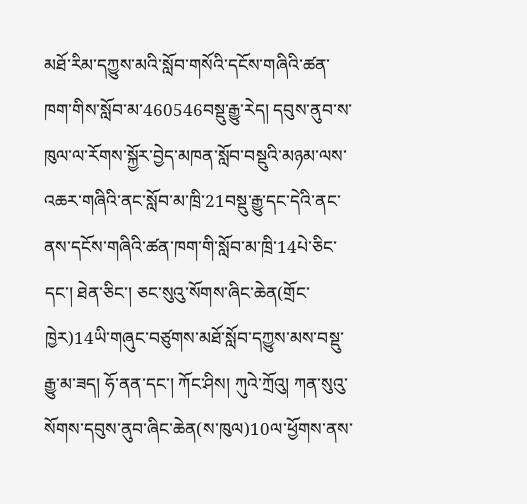མཐོ་རིམ་དཀྱུས་མའི་སློབ་གསོའི་དངོས་གཞིའི་ཚན་ཁག་གིས་སློབ་མ་460546བསྡུ་རྒྱུ་རེད། དབུས་ནུབ་ས་ཁུལ་ལ་རོགས་སྐྱོར་བྱེད་མཁན་སློབ་བསྡུའི་མཉམ་ལས་འཆར་གཞིའི་ནང་སློབ་མ་ཁྲི་21བསྡུ་རྒྱུ་དང་དེའི་ནང་ནས་དངོས་གཞིའི་ཚན་ཁག་གི་སློབ་མ་ཁྲི་14པེ་ཅིང་དང་། ཐེན་ཅིང་། ཅང་སུའུ་སོགས་ཞིང་ཆེན(གྲོང་ཁྱེར)14ཡི་གཞུང་བཙུགས་མཐོ་སློབ་དཀྱུས་མས་བསྡུ་རྒྱུ་མ་ཟད། ཧོ་ནན་དང་། ཀོང་ཤིས། ཀུའེ་ཀྲོའུ། ཀན་སུའུ་སོགས་དབུས་ནུབ་ཞིང་ཆེན(ས་ཁུལ)10ལ་ཕྱོགས་ནས་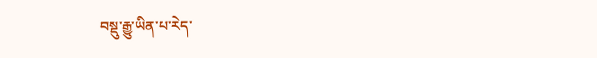བསྡུ་རྒྱུ་ཡིན་པ་རེད་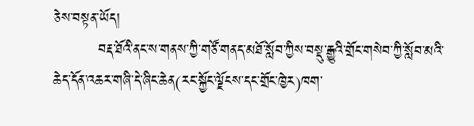ཅེས་བསྟན་ཡོད།
         བརྡ་ཐོའི་ནང་ས་གནས་ཀྱི་གཙོ་གནད་མཐོ་སློབ་ཀྱིས་བསྡུ་རྒྱུའི་གྲོང་གསེབ་ཀྱི་སློབ་མའི་ཆེད་དོན་འཆར་གཞི་དེ་ཞིང་ཆེན(རང་སྐྱོང་ལྗོངས་དང་གྲོང་ཁྱེར)ཁག་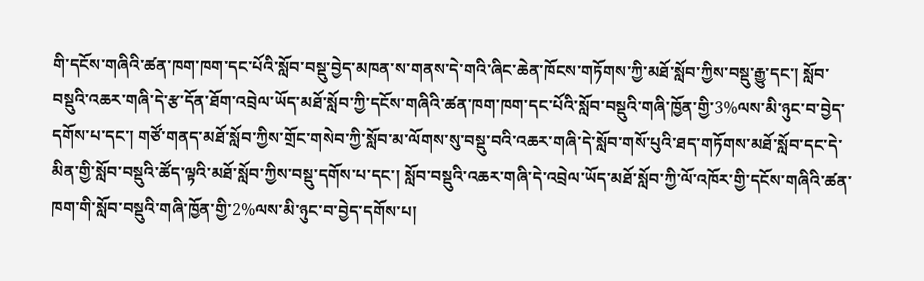གི་དངོས་གཞིའི་ཚན་ཁག་ཁག་དང་པོའི་སློབ་བསྡུ་བྱེད་མཁན་ས་གནས་དེ་གའི་ཞིང་ཆེན་ཁོངས་གཏོགས་ཀྱི་མཐོ་སློབ་ཀྱིས་བསྡུ་རྒྱུ་དང་། སློབ་བསྡུའི་འཆར་གཞི་དེ་རྩ་དོན་ཐོག་འབྲེལ་ཡོད་མཐོ་སློབ་ཀྱི་དངོས་གཞིའི་ཚན་ཁག་ཁག་དང་པོའི་སློབ་བསྡུའི་གཞི་ཁྱོན་གྱི་3%ལས་མི་ཉུང་བ་བྱེད་དགོས་པ་དང་། གཙོ་གནད་མཐོ་སློབ་ཀྱིས་གྲོང་གསེབ་ཀྱི་སློབ་མ་ལོགས་སུ་བསྡུ་བའི་འཆར་གཞི་དེ་སློབ་གསོ་པུའི་ཐད་གཏོགས་མཐོ་སློབ་དང་དེ་མིན་གྱི་སློབ་བསྡུའི་ཚོད་ལྟའི་མཐོ་སློབ་ཀྱིས་བསྡུ་དགོས་པ་དང་། སློབ་བསྡུའི་འཆར་གཞི་དེ་འབྲེལ་ཡོད་མཐོ་སློབ་ཀྱི་ལོ་འཁོར་གྱི་དངོས་གཞིའི་ཚན་ཁག་གི་སློབ་བསྡུའི་གཞི་ཁྱོན་གྱི་2%ལས་མི་ཉུང་བ་བྱེད་དགོས་པ།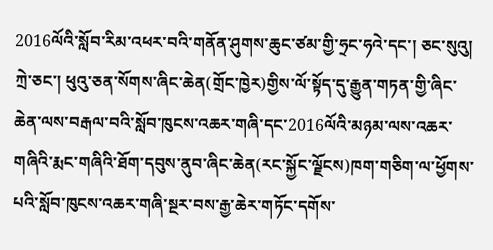2016ལོའི་སློབ་རིམ་འཕར་བའི་གནོན་ཤུགས་ཆུང་ཙམ་གྱི་ཧྲང་ཧའེ་དང་། ཅང་སུའུ། ཀྲེ་ཅང་། ཕུའུ་ཅན་སོགས་ཞིང་ཆེན(གྲོང་ཁྱེར)གྱིས་ལོ་སྟོད་དུ་རྒྱུན་གཏན་གྱི་ཞིང་ཆེན་ལས་བརྒལ་བའི་སློབ་ཁུངས་འཆར་གཞི་དང་2016ལོའི་མཉམ་ལས་འཆར་གཞིའི་རྨང་གཞིའི་ཐོག་དབུས་ནུབ་ཞིང་ཆེན(རང་སྐྱོང་ལྗོངས)ཁག་གཅིག་ལ་ཕྱོགས་པའི་སློབ་ཁུངས་འཆར་གཞི་སྔར་བས་རྒྱ་ཆེར་གཏོང་དགོས་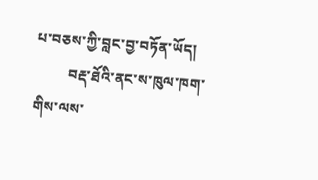པ་བཅས་ཀྱི་བླང་བྱ་བཏོན་ཡོད།
         བརྡ་ཐོའི་ནང་ས་ཁུལ་ཁག་གིས་ལས་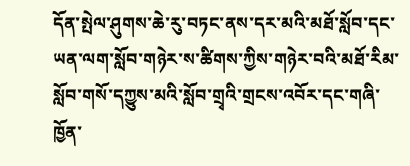དོན་སྤེལ་ཤུགས་ཆེ་རུ་བཏང་ནས་དར་མའི་མཐོ་སློབ་དང་ཡན་ལག་སློབ་གཉེར་ས་ཚིགས་ཀྱིས་གཉེར་བའི་མཐོ་རིམ་སློབ་གསོ་དཀྱུས་མའི་སློབ་གྲྭའི་གྲངས་འབོར་དང་གཞི་ཁྱོན་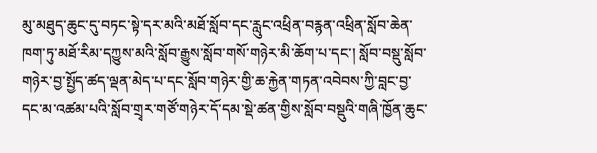མུ་མཐུད་ཆུང་དུ་བཏང་སྟེ་དར་མའི་མཐོ་སློབ་དང་རླུང་འཕྲིན་བརྙན་འཕྲིན་སློབ་ཆེན་ཁག་ཏུ་མཐོ་རིམ་དཀྱུས་མའི་སློབ་རྒྱུས་སློབ་གསོ་གཉེར་མི་ཆོག་པ་དང་། སློབ་བསྡུ་སློབ་གཉེར་བྱ་སྤྱོད་ཚད་ལྡན་མེད་པ་དང་སློབ་གཉེར་གྱི་ཆ་རྐྱེན་གཏན་འབེབས་ཀྱི་བླང་བྱ་དང་མ་འཚམ་པའི་སློབ་གྲྭར་གཙོ་གཉེར་དོ་དམ་སྡེ་ཚན་གྱིས་སློབ་བསྡུའི་གཞི་ཁྱོན་ཆུང་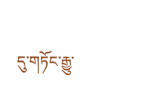དུ་གཏོང་རྒྱུ་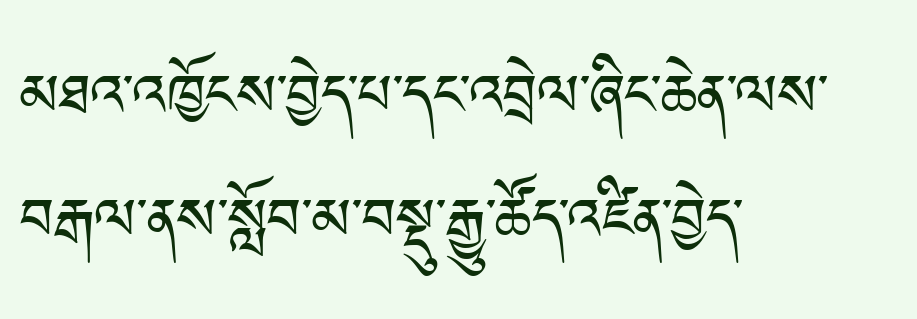མཐའ་འཁྱོངས་བྱེད་པ་དང་འབྲེལ་ཞིང་ཆེན་ལས་བརྒལ་ནས་སློབ་མ་བསྡུ་རྒྱུ་ཚོད་འཛིན་བྱེད་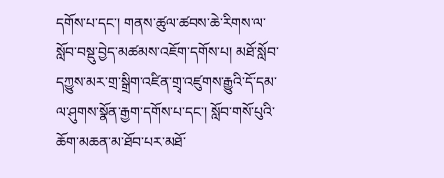དགོས་པ་དང་། གནས་ཚུལ་ཚབས་ཆེ་རིགས་ལ་སློབ་བསྡུ་བྱེད་མཚམས་འཇོག་དགོས་པ། མཐོ་སློབ་དཀྱུས་མར་གྲ་སྒྲིག་འཛིན་གྲྭ་འཛུགས་རྒྱུའི་དོ་དམ་ལ་ཤུགས་སྣོན་རྒྱག་དགོས་པ་དང་། སློབ་གསོ་པུའི་ཆོག་མཆན་མ་ཐོབ་པར་མཐོ་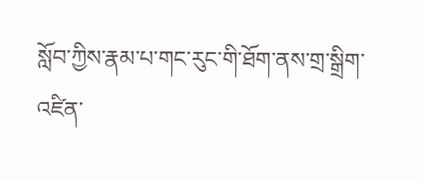སློབ་ཀྱིས་རྣམ་པ་གང་རུང་གི་ཐོག་ནས་གྲ་སྒྲིག་འཛིན་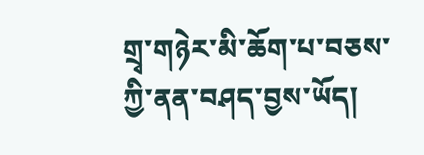གྲྭ་གཉེར་མི་ཆོག་པ་བཅས་ཀྱི་ནན་བཤད་བྱས་ཡོད།